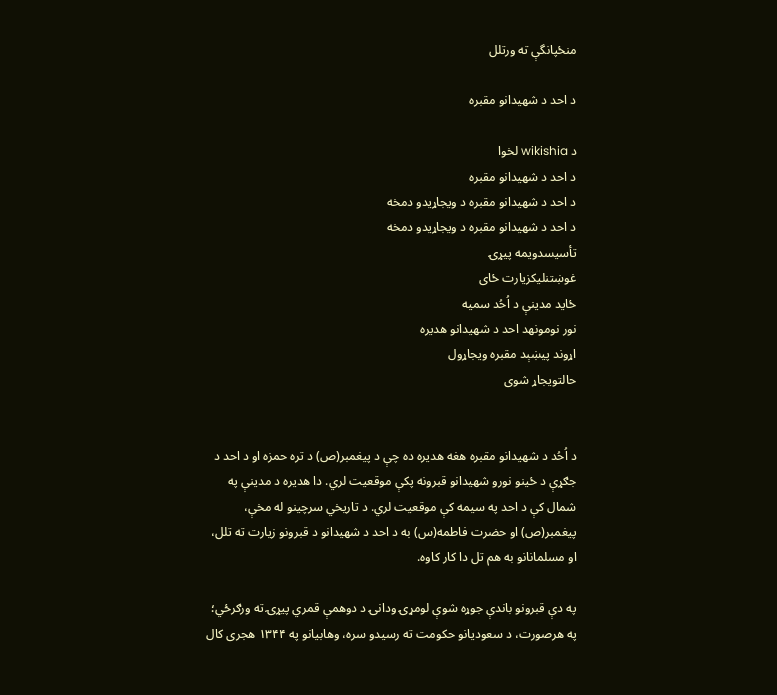منځپانگې ته ورتلل

د احد د شهیدانو مقبره

د wikishia لخوا
د احد د شهیدانو مقبره
د احد د شهیدانو مقبره د ویجاړیدو دمخه
د احد د شهیدانو مقبره د ویجاړیدو دمخه
تأسیسدویمه پیړۍ
غوښتنلیکزیارت ځای
ځاید مدینې د اُحُد سمیه
نور نومونهد احد د شهیدانو هدیره
اړوند پیښېد مقبره ویجاړول
حالتویجاړ شوی


د اُحُد د شهیدانو مقبره هغه هدیره ده چې د پیغمبر(ص) د تره حمزه او د احد د جګړې د ځینو نورو شهیدانو قبرونه پکې موقعیت لري. دا هدیره د مدینې په شمال کې د احد په سیمه کې موقعیت لري. د تاریخي سرچینو له مخې، پیغمبر(ص) او حضرت فاطمه(س) به د احد د شهیدانو د قبرونو زیارت ته تلل، او مسلمانانو به هم تل دا کار کاوه.

په دې قبرونو باندې جوړه شوې لومړۍ ودانۍ د دوهمې قمري پيړۍ ته ورګرځي؛ په هرصورت، د سعوديانو حکومت ته رسیدو سره، وهابیانو په ۱۳۴۴ هجری کال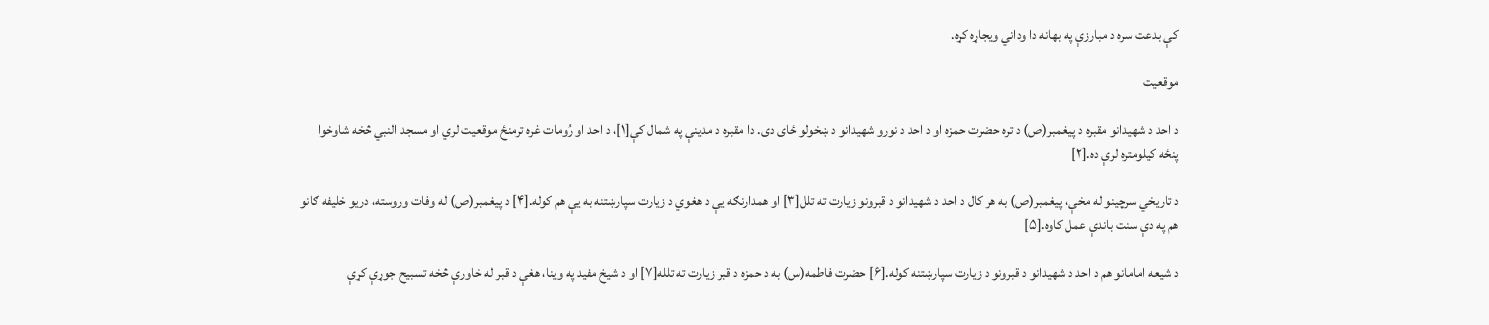کې بدعت سره د مبارزې په بهانه دا وداني ویجاړه کړه.

موقعیت

د احد د شهیدانو مقبره د پیغمبر(ص) د تره حضرت حمزه او د احد د نورو شهیدانو د ښخولو ځای دی. دا مقبره د مدینې په شمال کې[۱]، د احد او رُومات غره ترمنځ موقعیت لري او مسجد النبي څخه شاوخوا پنځه کیلومتره لرې ده.[۲]

د تاریخي سرچینو له مخې، پیغمبر(ص) به هر کال د احد د شهیدانو د قبرونو زیارت ته تلل[۳] او همدارنګه یې د هغوي د زیارت سپارښتنه به یې هم کوله.[۴] د پیغمبر(ص) له وفات وروسته، دریو خلیفه ګانو هم په دې سنت باندې عمل کاوه.[۵]

د شیعه امامانو هم د احد د شهیدانو د قبرونو د زیارت سپارښتنه کوله.[۶] حضرت فاطمه(س) به د حمزه د قبر زیارت ته تلله[۷] او د شیخ مفید په وینا، هغې د قبر له خاورې څخه تسبیح جوړې کړې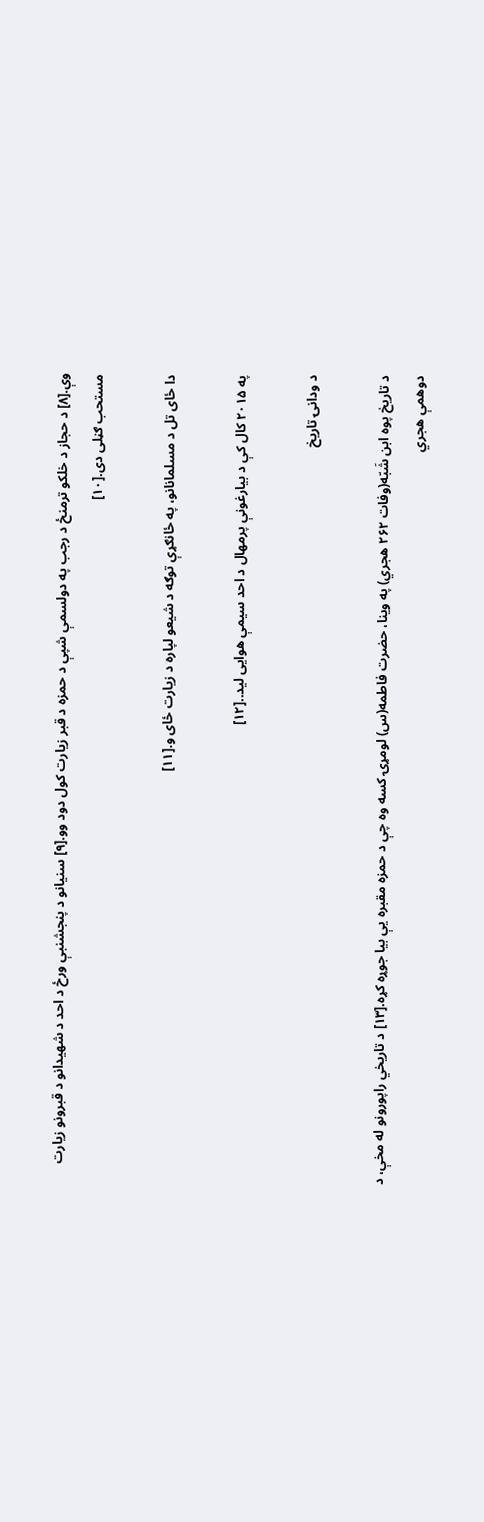وې.[۸] د حجاز د خلکو ترمنځ د رجب په دولسمې شپې د حمزه د قبر زیارت کول دود وو.[۹] سنیانو د پنجشنبې ورځ د احد د شهیدانو د قبرونو زیارت مستحب ګڼلی دی.[۱۰]

دا ځای تل د مسلمانانو، په ځانګړې توګه د شیعو لپاره د زیارت ځای و.[۱۱]

په ۲۰۱۵ کال کې د بیارغونې پرمهال د احد سیمې هوایی لید..[۱۲]

د ودانۍ تاریخ

د تاریخ پوه ابن ‌شَبّه(وفات ۲۶۲ هجري) په وینا، حضرت فاطمه(س) لومړۍ کسه وه چې د حمزه مقبره یې بیا جوړه کړه.[۱۳] د تاریخي راپورونو له مخې، د دوهمې هجري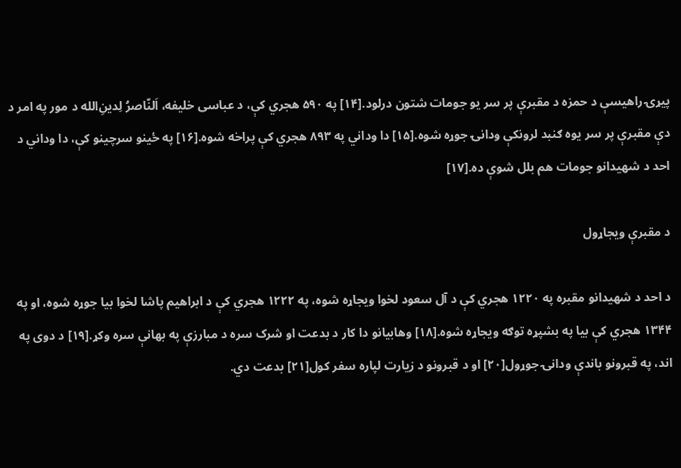پیړۍ راهیسې د حمزه د مقبرې پر سر یو جومات شتون درلود.[۱۴] په ۵۹۰ هجري کې، د عباسی خلیفه، اَلنّاصرُ لِدین‌ِالله د مور په امر د دې مقبرې پر سر یوه ګنبد لرونکې ودانۍ جوړه شوه.[۱۵] دا وداني په ۸۹۳ هجري کې پراخه شوه.[۱۶] په ځینو سرچینو کې، دا وداني د احد د شهیدانو جومات هم بلل شوې ده.[۱۷]

د مقبرې ویجاړول

د احد د شهیدانو مقبره په ۱۲۲۰ هجري کې د آل سعود لخوا ویجاړه شوه، په ۱۲۲۲ هجري کې د ابراهیم پاشا لخوا بیا جوړه شوه، او په ۱۳۴۴ هجري کې بیا په بشپړه توګه ویجاړه شوه.[۱۸] وهابیانو دا کار د بدعت او شرک سره د مبارزې په بهانې سره وکړ.[۱۹] د دوی په اند، په قبرونو باندې ودانۍ جوړول[۲۰] او د قبرونو د زیارت لپاره سفر کول[۲۱] بدعت دي.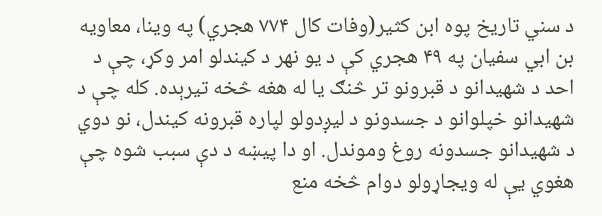د سني تاریخ پوه ابن کثیر(وفات کال ۷۷۴ هجري) په وینا، معاویه بن ابي سفیان په ۴۹ هجري کې د یو نهر د کیندلو امر وکړ، چې د احد د شهیدانو د قبرونو تر څنګ یا له هغه څخه تیرېده. کله چې د شهیدانو خپلوانو د جسدونو د لیږدولو لپاره قبرونه کیندل، نو دوي د شهیدانو جسدونه روغ وموندل. او دا پیښه د دې سبب شوه چې هغوي یې له ویجاړولو دوام څخه منع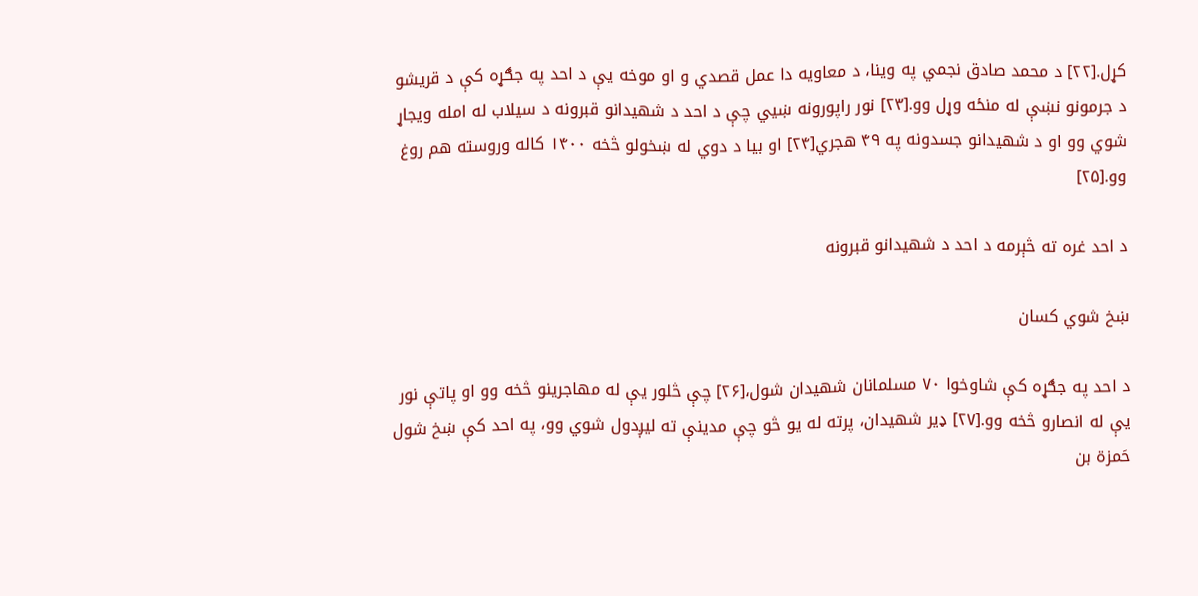کړل.[۲۲] د محمد صادق نجمي په وینا، د معاویه دا عمل قصدي و او موخه یې د احد په جګړه کې د قریشو د جرمونو نښې له منځه وړل وو.[۲۳] نور راپورونه ښیي چې د احد د شهیدانو قبرونه د سیلاب له امله ویجاړ شوي وو او د شهیدانو جسدونه په ۴۹ هجري[۲۴] او بیا د دوي له ښخولو څخه ۱۴۰۰ کاله وروسته هم روغ وو.[۲۵]

د احد غره ته څېرمه د احد د شهیدانو قبرونه

ښخ شوي کسان

د احد په جګړه کې شاوخوا ۷۰ مسلمانان شهیدان شول،[۲۶] چې څلور یې له مهاجرینو څخه وو او پاتې نور یې له انصارو څخه وو.[۲۷] ډیر شهیدان، پرته له یو څو چې مدینې ته لیږدول شوي وو، په احد کې ښخ شول حَمزة بن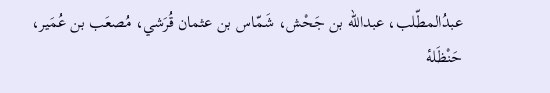عبدُالمطّلب، عبدالله بن جَحْش، شَمّاس بن عثمان قُرَشي، مُصعَب بن عُمَیر، حَنْظَلهٔ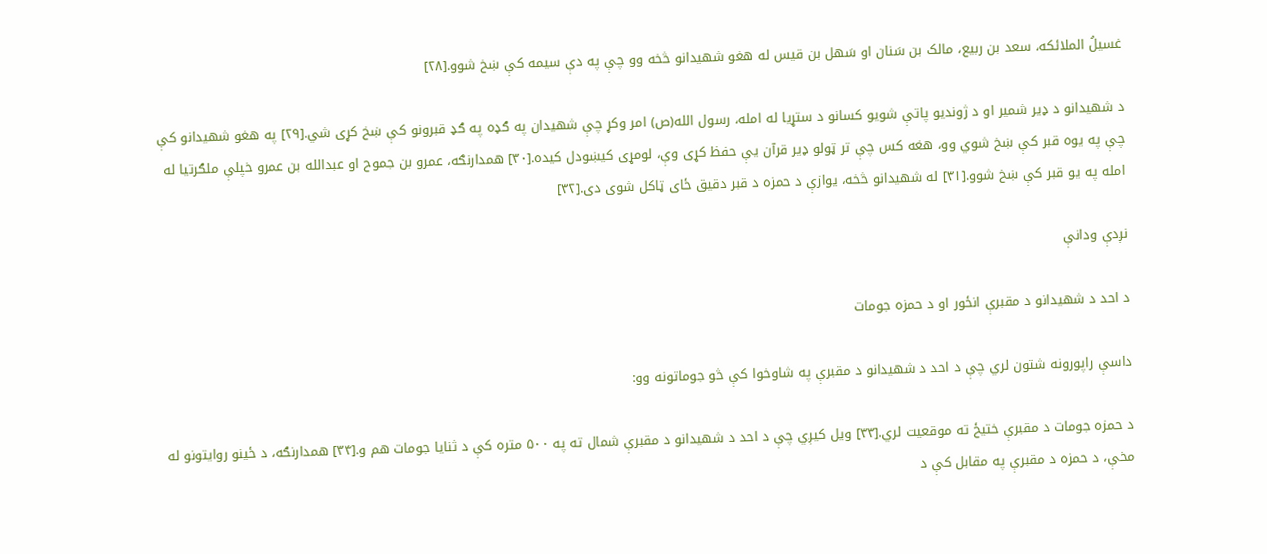غسیلُ‌ الملائکه، سعد بن ربیع، مالک بن سَنان او سَهل بن قیس له هغو شهیدانو څخه وو چې په دې سیمه کې ښخ شوو.[۲۸]

د شهیدانو د ډیر شمیر او د ژوندیو پاتې شویو کسانو د ستړیا له امله، رسول الله(ص) امر وکړ چې شهیدان په ګډه په ګډ قبرونو کې ښخ کړی شي.[۲۹] په هغو شهیدانو کې چې په یوه قبر کې ښخ شوي وو، هغه کس چې تر ټولو ډیر قرآن یې حفظ کړی وې، لومړی کیښودل کیده.[۳۰] همدارنګه، عمرو بن جموح او عبدالله بن عمرو خپلې ملګرتیا له امله په یو قبر کې ښخ شوو.[۳۱] له شهیدانو څخه، یوازې د حمزه د قبر دقیق ځای ټاکل شوی دی.[۳۲]

نږدې ودانې

د احد د شهیدانو د مقبرې انځور او د حمزه جومات

داسې راپورونه شتون لري چې د احد د شهیدانو د مقبرې په شاوخوا کې څو جوماتونه وو:

د حمزه جومات د مقبرې ختیځ ته موقعیت لري.[۳۳] ویل کیږي چې د احد د شهیدانو د مقبرې شمال ته په ۵۰۰ متره کې د ثنایا جومات هم و.[۳۴] همدارنګه، د ځینو روایتونو له مخې، د حمزه د مقبرې په مقابل کې د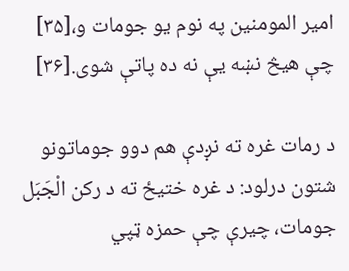امیر المومنین په نوم یو جومات و،[۳۵] چې هیڅ نښه یې نه ده پاتې شوی.[۳۶]

د رمات غره ته نږدې هم دوو جوماتونو شتون درلود: د غره ختیځ ته د رکن ‌الْجَبَل جومات، چیرې چې حمزه ټپي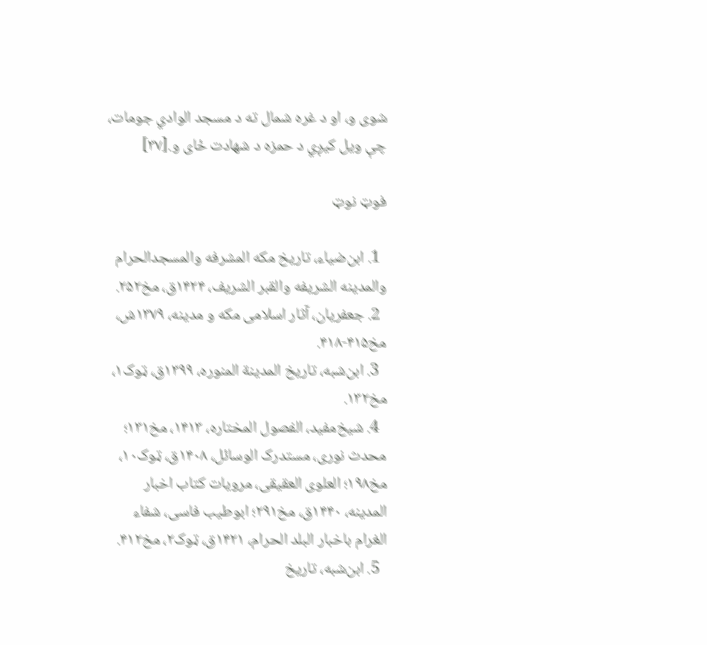شوی و، او د غره شمال ته د مسجد الوادي جومات، چې ویل کیږي د حمزه د شهادت ځای و.[۳۷]

فوټ نوټ

  1. ابن‌ضیاء، تاریخ مکه المشرفه والمسجدالحرام والمدینه الشریفه والقبر الشریف، ۱۴۲۴ق، مخ۲۵۲.
  2. جعفریان، آثار اسلامی مکه و مدینه، ۱۳۷۹ش، مخ۴۱۵-۴۱۸.
  3. ابن‌شبه، تاریخ المدینة المنوره، ۱۳۹۹ق، ټوک۱، مخ۱۳۲.
  4. شیخ‌مفید، الفصول المختاره، ۱۴۱۳، مخ۱۳۱؛ محدث نوری، مستدرک الوسائل، ۱۴۰۸ق، ټوک۱۰، مخ۱۹۸؛ العلوی العقیقی، مرویات کتاب اخبار المدینه، ۱۴۴۰ق، مخ۲۹۱؛ ابوطیب فاسی، شفاء الغرام باخبار البلد الحرام، ۱۴۲۱ق، ټوک۲، مخ۴۱۲.
  5. ابن‌شبه، تاریخ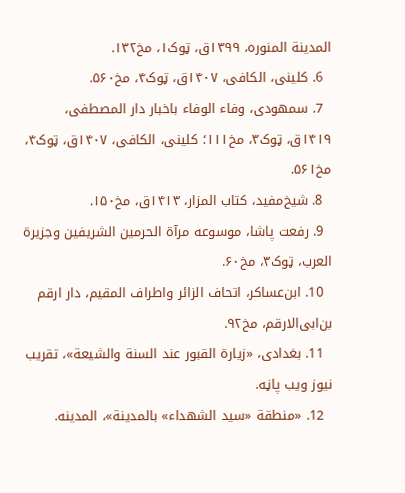المدینة المنوره، ۱۳۹۹ق، ټوک۱، مخ۱۳۲.
  6. کلینی، الکافی، ۱۴۰۷ق، ټوک۴، مخ۵۶۰.
  7. سمهودی، وفاء الوفاء باخبار دار المصطفی، ۱۴۱۹ق، ټوک۳، مخ۱۱۱؛ کلینی، الکافی، ۱۴۰۷ق، ټوک۴، مخ۵۶۱.
  8. شیخ‌مفید، کتاب المزار، ۱۴۱۳ق، مخ۱۵۰.
  9. رفعت پاشا، موسوعه مرآة الحرمین الشریفین وجزیرة العرب، ټوک۳، مخ۶۰.
  10. ابن‌عساکر، اتحاف الزائر واطراف المقیم، دار ارقم بن‌ابی‌الارقم، مخ۹۲.
  11. بغدادی، «زيارة القبور عند السنة والشيعة»، تقریب نیوز ویب پاڼه.
  12. «منطقة «سيد الشهداء» بالمدينة»، المدینه.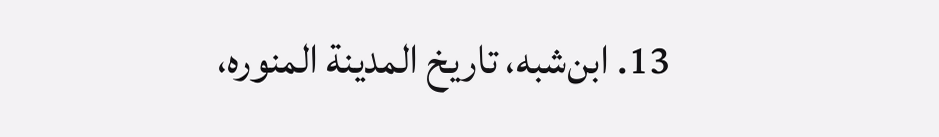13. ابن‌شبه، تاریخ المدینة المنوره،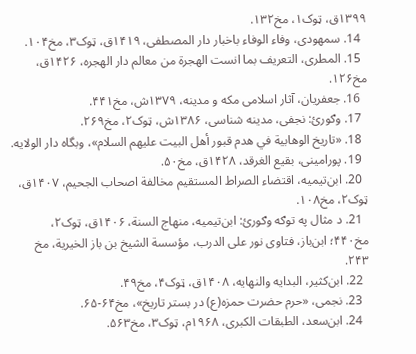۱۳۹۹ق، ټوک۱، مخ۱۳۲.
  14. سمهودی، وفاء الوفاء باخبار دار المصطفی، ۱۴۱۹ق، ټوک۳، مخ۱۰۴.
  15. المطری، التعریف بما انست الهجرة من معالم دار الهجره، ۱۴۲۶ق، مخ۱۲۶.
  16. جعفریان، آثار اسلامی مکه و مدینه، ۱۳۷۹ش، مخ۴۴۱.
  17. وګورئ: نجفی، مدینه شناسی، ۱۳۸۶ش، ټوک۲، مخ۲۶۹.
  18. «تاريخ الوهابية في هدم قبور أهل البيت عليهم السلام»، وبگاه دار الولایه.
  19. پورامینی، بقیع الغرقد، ۱۴۲۸ق، مخ۵۰.
  20. ابن‌تیمیه، اقتضاء الصراط المستقیم مخالفة اصحاب الجحیم، ۱۴۰۷ق، ټوک۲، مخ۱۰۸.
  21. د مثال په توګه وګورئ: ابن‌تیمیه، منهاج السنة، ۱۴۰۶ق، ټوک۲، مخ۴۴۰؛ ابن‌باز، فتاوى نور على الدرب، مؤسسة الشیخ بن باز الخیریة، مخ ۲۴۳.
  22. ابن‌کثیر، البدایه والنهایه، ۱۴۰۸ق، ټوک۴، مخ۴۹.
  23. نجمی، «حرم حضرت حمزه(ع) در بستر تاریخ»، مخ۶۴-۶۵.
  24. ابن‌سعد، الطبقات الکبری، ۱۹۶۸م، ټوک۳، مخ۵۶۳.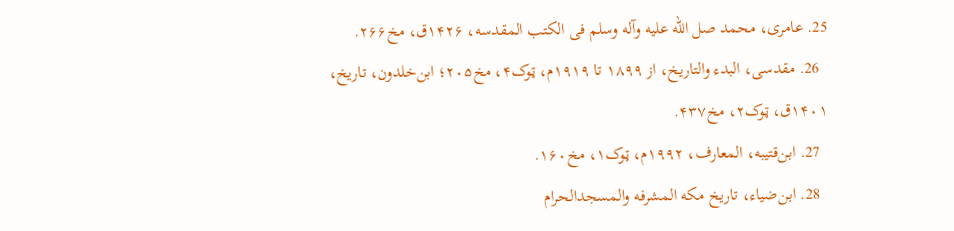25. عامری، محمد صل الله علیه وآله وسلم فی الکتب المقدسه، ۱۴۲۶ق، مخ۲۶۶.
  26. مقدسی، البدء والتاریخ، از ۱۸۹۹ تا ۱۹۱۹م، ټوک۴، مخ۲۰۵؛ ابن‌خلدون، تاریخ، ۱۴۰۱ق، ټوک۲، مخ۴۳۷.
  27. ابن‌قتیبه، المعارف، ۱۹۹۲م، ټوک۱، مخ۱۶۰.
  28. ابن‌ضیاء، تاریخ مکه المشرفه والمسجدالحرام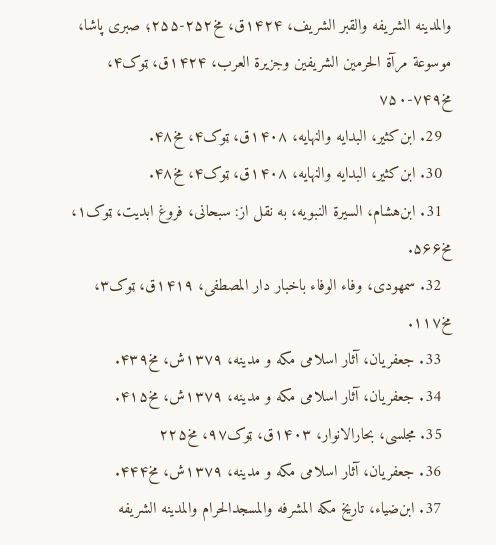والمدینه الشریفه والقبر الشریف، ۱۴۲۴ق، مخ۲۵۲-۲۵۵؛‌ صبری پاشا، موسوعة مرآة الحرمین الشریفین وجزیرة العرب، ۱۴۲۴ق، ټوک۴، مخ۷۴۹-۷۵۰
  29. ابن‌کثیر، البدایه والنهایه، ۱۴۰۸ق، ټوک۴، مخ۴۸.
  30. ابن‌کثیر، البدایه والنهایه، ۱۴۰۸ق، ټوک۴، مخ۴۸.
  31. ابن‌هشام، السیرة النبویه، به نقل از: سبحانی، فروغ ابدیت، ټوک۱، مخ۵۶۶.
  32. سمهودی، وفاء الوفاء باخبار دار المصطفی، ۱۴۱۹ق، ټوک۳، مخ۱۱۷.
  33. جعفریان، آثار اسلامی مکه و مدینه، ۱۳۷۹ش، مخ۴۳۹.
  34. جعفریان، آثار اسلامی مکه و مدینه، ۱۳۷۹ش، مخ۴۱۵.
  35. مجلسی، بحارالانوار، ۱۴۰۳ق، ټوک۹۷، مخ۲۲۵
  36. جعفریان، آثار اسلامی مکه و مدینه، ۱۳۷۹ش، مخ۴۴۴.
  37. ابن‌ضیاء، تاریخ مکه المشرفه والمسجدالحرام والمدینه الشریفه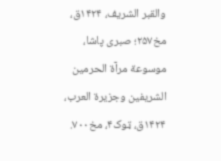والقبر الشریف، ۱۴۲۴ق، مخ۲۵۷؛‌ صبری پاشا، موسوعة مرآة الحرمین الشریفین وجزیرة العرب، ۱۴۲۴ق، ټوک۴، مخ۷۰۰.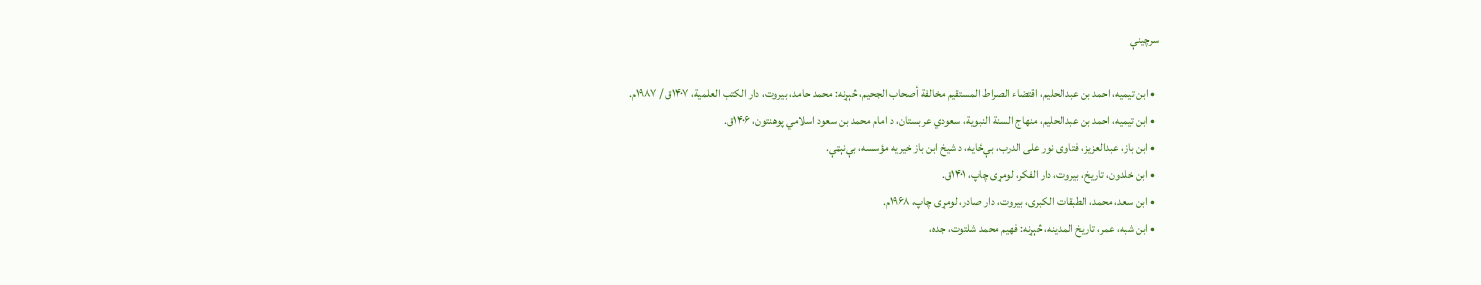سرچينې

  • ابن تیمیه، احمد بن عبدالحلیم، اقتضاء الصراط المستقیم مخالفة أصحاب الجحیم، څېړنه: محمد حامد، بیروت، دار الکتب العلمیة، ۱۴۰۷ق / ۱۹۸۷م.
  • ابن تیمیه، احمد بن عبدالحلیم، منهاج السنة النبویة، سعودي عربستان، د امام محمد بن سعود اسلامي پوهنتون، ۱۴۰۶ق.
  • ابن باز، عبدالعزیز، فتاوی نور علی الدرب، بې‌ځایه، د شیخ ابن باز خیریه مؤسسه، بې‌نېټې.
  • ابن خلدون، تاریخ، بیروت، دار الفکر، لومړی چاپ، ۱۴۰۱ق.
  • ابن سعد، محمد، الطبقات الکبری، بیروت، دار صادر، لومړی چاپ، ۱۹۶۸م.
  • ابن شبه، عمر، تاریخ المدینه، څېړنه: فهیم محمد شلتوت، جده،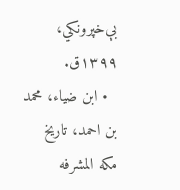بې‌خپرونکي، ۱۳۹۹ق.
  • ابن ضیاء، محمد بن احمد، تاریخ مکه المشرفه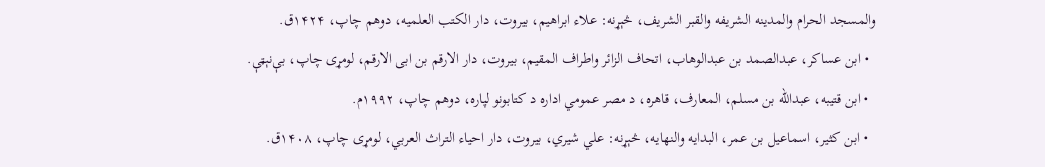والمسجد الحرام والمدینه الشریفه والقبر الشریف، څېړنه: علاء ابراهیم، بیروت، دار الکتب العلمیه، دوهم چاپ، ۱۴۲۴ق.
  • ابن عساکر، عبدالصمد بن عبدالوهاب، اتحاف الزائر واطراف المقیم، بیروت، دار الارقم بن ابی الارقم، لومړی چاپ، بې‌نېټې.
  • ابن قتیبه، عبدالله بن مسلم، المعارف، قاهره، د مصر عمومي اداره د کتابونو لپاره، دوهم چاپ، ۱۹۹۲م.
  • ابن کثیر، اسماعیل بن عمر، البدایه والنهایه، څېړنه: علي شیري، بیروت، دار احیاء التراث العربي، لومړی چاپ، ۱۴۰۸ق.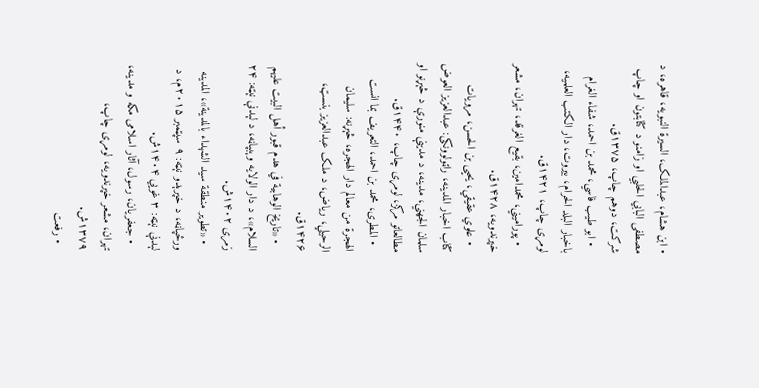• ابن هشام، عبدالملک، السیرة النبویه، قاهره، د مصطفی البابي الحلبي او زامنو د کتابتون او چاپ شرکت، دوهم چاپ، ۱۳۷۵ق.
  • ابو طیب فاسي، محمد بن احمد، شفاء الغرام باخبار البلد الحرام، بیروت، دار الکتب العلمیه، لومړی چاپ، ۱۴۲۱ق.
  • پورامیني، محمدامین، بقیع الغرقد، تهران، مشعر خپرندویه، ۱۴۲۸ق.
  • علوي عقیقي، یحیی بن الحسن، مرویات کتاب اخبار المدینه، راټولوونکی: عبدالعزیز العوض سلمان الجهني، مدینه، د مدینې منورې د څېړنو او مطالعاتو مرکز، لومړی چاپ، ۱۴۴۰ق.
  • المطری، محمد بن احمد، التعریف بما انست الهجرة من معالم دار الهجره، څېړنه: سلیمان الرحیلي، ریاض، د ملک عبدالعزیز بنسټ، ۱۴۲۶ق.
  • «تاريخ الوهابية في هدم قبور أهل البيت عليهم السلام»، د دار الولایه وېبپاڼه، د لېدنې نېټه: ۲۴ زمری ۱۴۰۲ش.
  • «تطوير منطقة سيد الشهداء بالمدينة»، المدینه ورځپاڼه، د خپرېدو نېټه: ۹ سپټمبر ۲۰۱۵م، د لېدنې نېټه: ۳ غویي ۱۴۰۴ش.
  • جعفریان، رسول، آثار اسلامی مکه و مدینه، تهران، مشعر خپرندویه، لومړی چاپ، ۱۳۷۹ش.
  • رفعت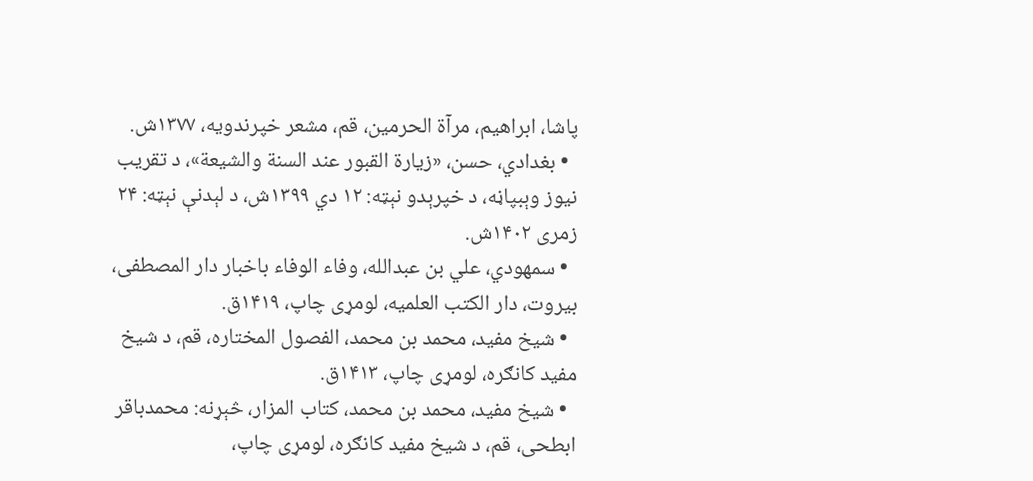پاشا، ابراهیم، مرآة الحرمین، قم، مشعر خپرندویه، ۱۳۷۷ش.
  • بغدادي، حسن، «زيارة القبور عند السنة والشيعة»، د تقریب نیوز وېبپاڼه، د خپرېدو نېټه: ۱۲ دي ۱۳۹۹ش، د لېدنې نېټه: ۲۴ زمری ۱۴۰۲ش.
  • سمهودي، علي بن عبدالله، وفاء الوفاء باخبار دار المصطفی، بیروت، دار الکتب العلمیه، لومړی چاپ، ۱۴۱۹ق.
  • شیخ مفید، محمد بن محمد، الفصول المختاره، قم، د شیخ مفید کانګره، لومړی چاپ، ۱۴۱۳ق.
  • شیخ مفید، محمد بن محمد، کتاب المزار، څېړنه: محمدباقر ابطحی، قم، د شیخ مفید کانګره، لومړی چاپ،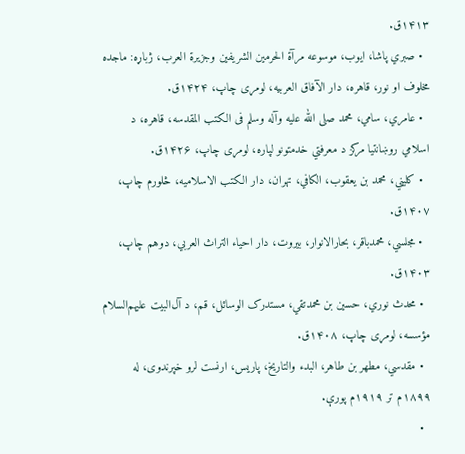۱۴۱۳ق.
  • صبري پاشا، ایوب، موسوعه مرآة الحرمین الشریفین وجزیرة العرب، ژباړه: ماجده مخلوف او نور، قاهره، دار الآفاق العربیه، لومړی چاپ، ۱۴۲۴ق.
  • عامري، سامي، محمد صلی الله علیه وآله وسلم فی الکتب المقدسه، قاهره، د اسلامي روښانتیا مرکز د معرفتي خدمتونو لپاره، لومړی چاپ، ۱۴۲۶ق.
  • کلیني، محمد بن یعقوب، الکافي، تهران، دار الکتب الاسلامیه، څلورم چاپ، ۱۴۰۷ق.
  • مجلسي، محمدباقر، بحارالانوار، بیروت، دار احیاء التراث العربي، دوهم چاپ، ۱۴۰۳ق.
  • محدث نوري، حسین بن محمدتقي، مستدرک الوسائل، قم، د آل‌البیت علیهم‌السلام مؤسسه، لومړی چاپ، ۱۴۰۸ق.
  • مقدسي، مطهر بن طاهر، البدء والتاریخ، پاریس، ارنست لرو خپرندوی، له ۱۸۹۹م تر ۱۹۱۹م پورې.
  •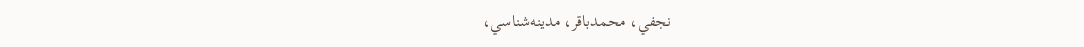نجفي، محمدباقر، مدینه‌شناسي،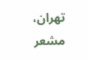تهران، مشعر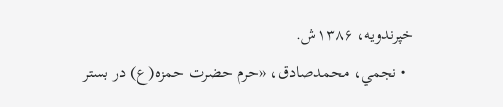خپرندویه، ۱۳۸۶ش.
  • نجمي، محمدصادق، «حرم حضرت حمزه(ع) در بستر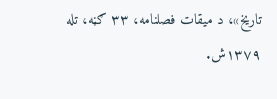تاریخ»، د میقات فصلنامه، ۳۳ ګڼه، تله ۱۳۷۹ش.